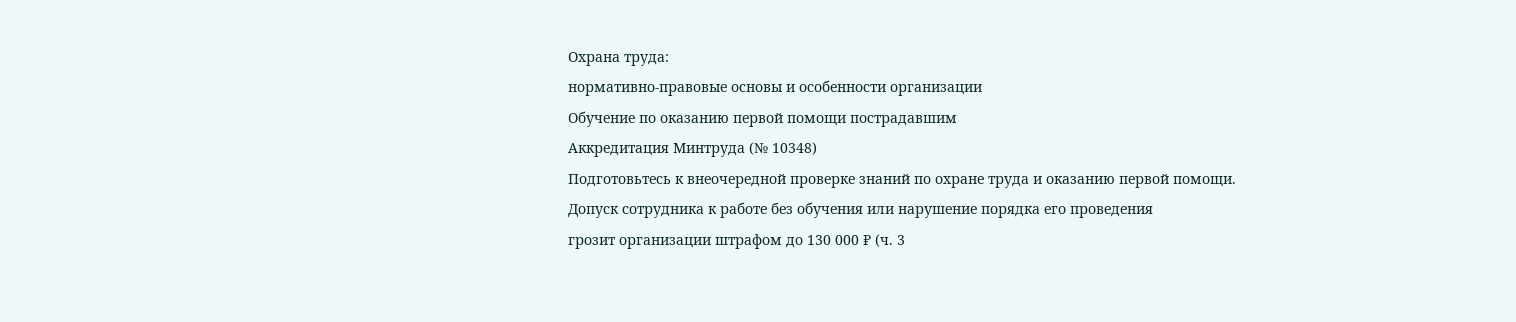Охрана труда:
нормативно-правовые основы и особенности организации
Обучение по оказанию первой помощи пострадавшим
Аккредитация Минтруда (№ 10348)
Подготовьтесь к внеочередной проверке знаний по охране труда и оказанию первой помощи.
Допуск сотрудника к работе без обучения или нарушение порядка его проведения
грозит организации штрафом до 130 000 ₽ (ч. 3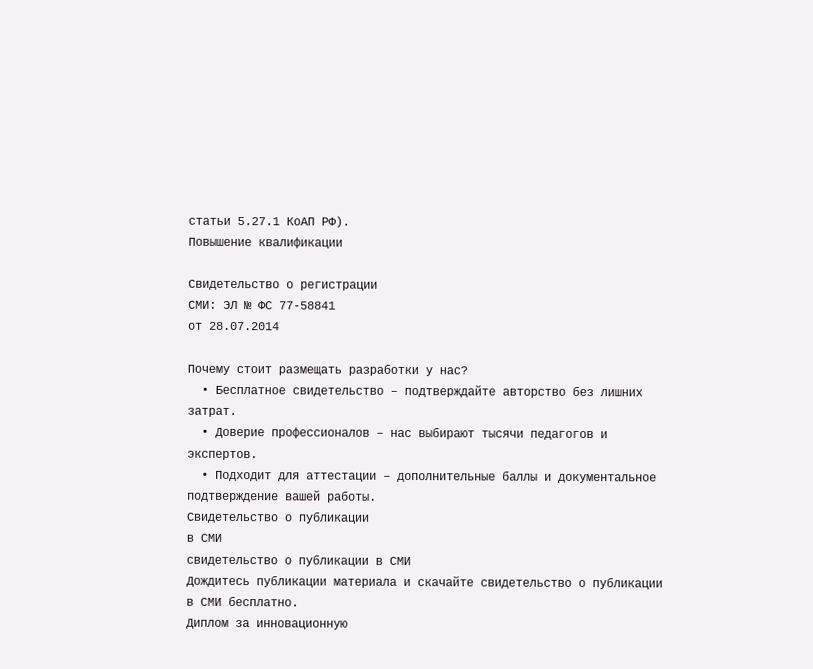статьи 5.27.1 КоАП РФ).
Повышение квалификации

Свидетельство о регистрации
СМИ: ЭЛ № ФС 77-58841
от 28.07.2014

Почему стоит размещать разработки у нас?
  • Бесплатное свидетельство – подтверждайте авторство без лишних затрат.
  • Доверие профессионалов – нас выбирают тысячи педагогов и экспертов.
  • Подходит для аттестации – дополнительные баллы и документальное подтверждение вашей работы.
Свидетельство о публикации
в СМИ
свидетельство о публикации в СМИ
Дождитесь публикации материала и скачайте свидетельство о публикации в СМИ бесплатно.
Диплом за инновационную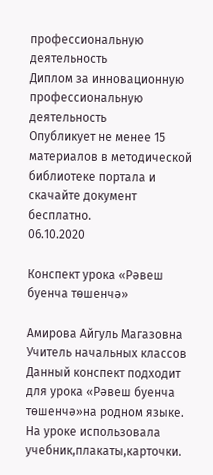профессиональную
деятельность
Диплом за инновационную профессиональную деятельность
Опубликует не менее 15 материалов в методической библиотеке портала и скачайте документ бесплатно.
06.10.2020

Конспект урока «Рәвеш буенча төшенчә»

Амирова Айгуль Магазовна
Учитель начальных классов
Данный конспект подходит для урока «Рәвеш буенча төшенчә»на родном языке. На уроке использовала учебник,плакаты,карточки.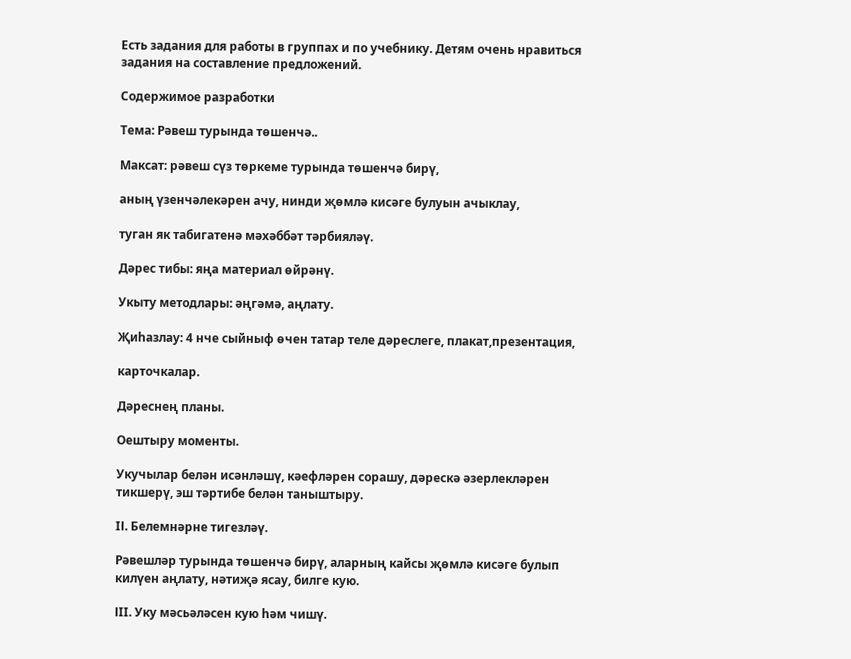Есть задания для работы в группах и по учебнику. Детям очень нравиться задания на составление предложений.

Содержимое разработки

Тема: Рәвеш турында төшенчә..

Максат: рәвеш сүз төркеме турында төшенчә бирү,

аның үзенчәлекәрен ачу, нинди җөмлә кисәге булуын ачыклау,

туган як табигатенә мәхәббәт тәрбияләү.

Дәрес тибы: яңа материал өйрәнү.

Укыту методлары: әңгәмә, аңлату.

Җиһазлау: 4 нче сыйныф өчен татар теле дәреслеге, плакат,презентация,

карточкалар.

Дәреснең планы.

Оештыру моменты.

Укучылар белән исәнләшү, кәефләрен сорашу, дәрескә әзерлекләрен тикшерү, эш тәртибе белән таныштыру.

IІ. Белемнәрне тигезләү.

Рәвешләр турында төшенчә бирү, аларның кайсы җөмлә кисәге булып килүен аңлату, нәтиҗә ясау, билге кую.

ІII. Уку мәсьәләсен кую һәм чишү.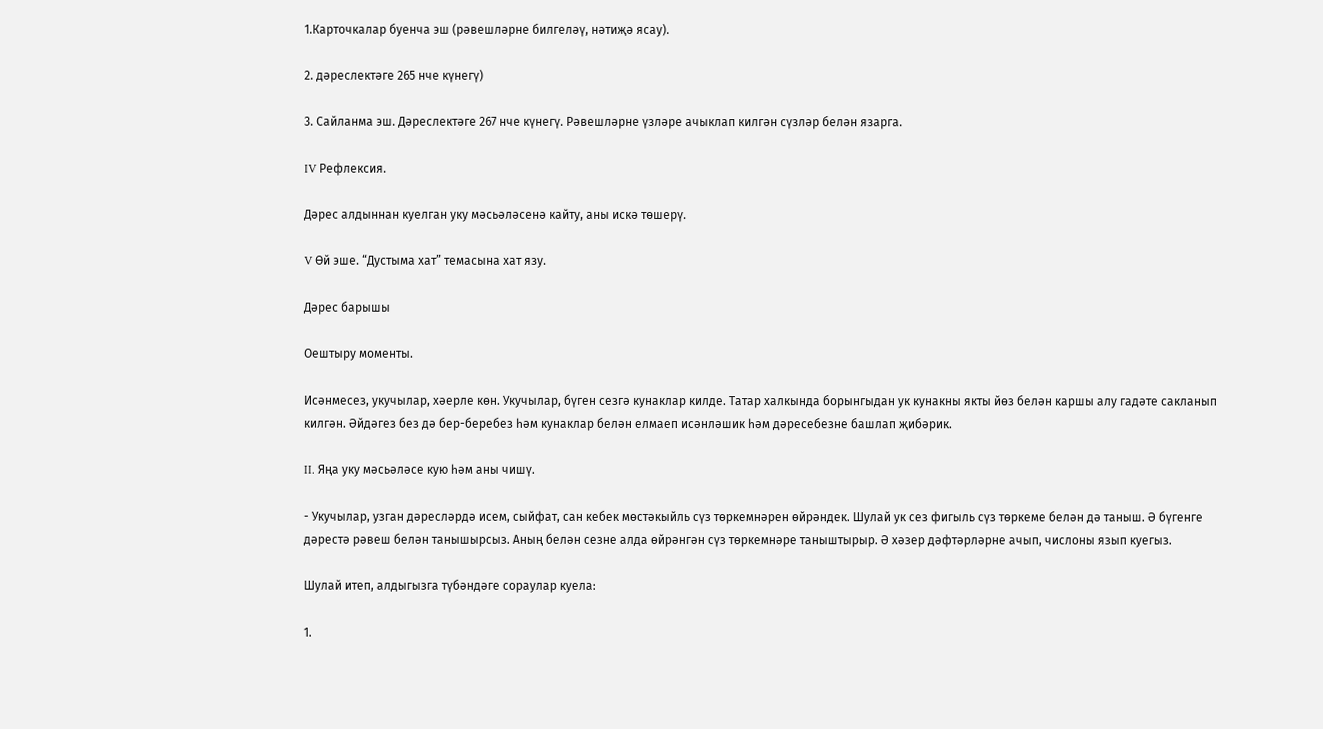1.Карточкалар буенча эш (рәвешләрне билгеләү, нәтиҗә ясау).

2. дәреслектәге 265 нче күнегү)

3. Сайланма эш. Дәреслектәге 267 нче күнегү. Рәвешләрне үзләре ачыклап килгән сүзләр белән язарга.

IV Рефлексия.

Дәрес алдыннан куелган уку мәсьәләсенә кайту, аны искә төшерү.

V Өй эше. “Дустыма хат” темасына хат язу.

Дәрес барышы

Оештыру моменты.

Исәнмесез, укучылар, хәерле көн. Укучылар, бүген сезгә кунаклар килде. Татар халкында борынгыдан ук кунакны якты йөз белән каршы алу гадәте сакланып килгән. Әйдәгез без дә бер-беребез һәм кунаклар белән елмаеп исәнләшик һәм дәресебезне башлап җибәрик.

II. Яңа уку мәсьәләсе кую һәм аны чишү.

- Укучылар, узган дәресләрдә исем, сыйфат, сан кебек мөстәкыйль сүз төркемнәрен өйрәндек. Шулай ук сез фигыль сүз төркеме белән дә таныш. Ә бүгенге дәрестә рәвеш белән танышырсыз. Аның белән сезне алда өйрәнгән сүз төркемнәре таныштырыр. Ә хәзер дәфтәрләрне ачып, числоны язып куегыз.

Шулай итеп, алдыгызга түбәндәге сораулар куела:

1.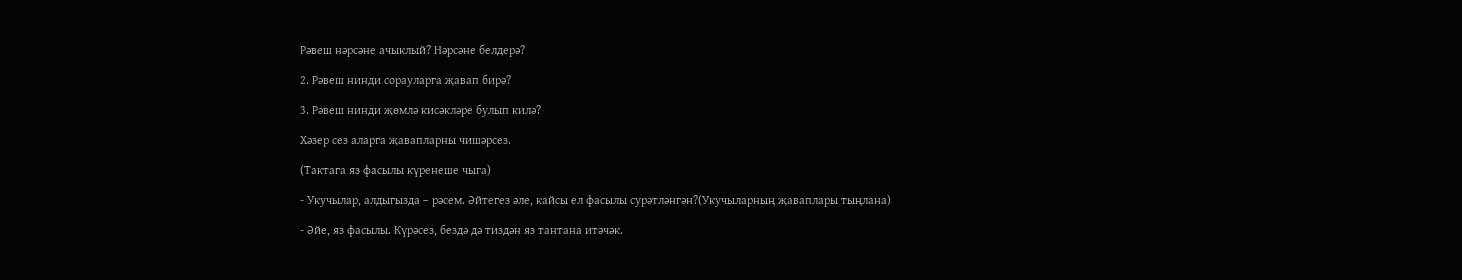Рәвеш нәрсәне ачыклый? Нәрсәне белдерә?

2. Рәвеш нинди сорауларга җавап бирә?

3. Рәвеш нинди җөмлә кисәкләре булып килә?

Хәзер сез аларга җавапларны чишәрсез.

(Тактага яз фасылы күренеше чыга)

- Укучылар, алдыгызда – рәсем. Әйтегез әле, кайсы ел фасылы сурәтләнгән?(Укучыларның җаваплары тыңлана)

- Әйе, яз фасылы. Күрәсез, бездә дә тиздән яз тантана итәчәк.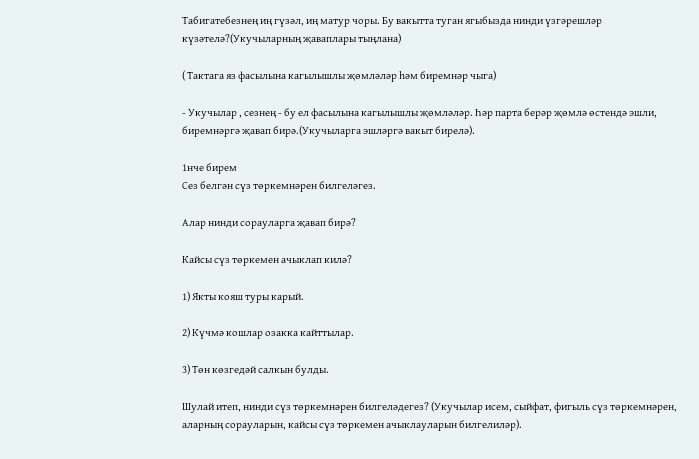Табигатебезнең иң гүзәл, иң матур чоры. Бу вакытта туган ягыбызда нинди үзгәрешләр күзәтелә?(Укучыларның җаваплары тыңлана)

( Тактага яз фасылына кагылышлы җөмләләр һәм биремнәр чыга)

- Укучылар , сезнең - бу ел фасылына кагылышлы җөмләләр. Һәр парта берәр җөмлә өстендә эшли, биремнәргә җавап бирә.(Укучыларга эшләргә вакыт бирелә).

1нче бирем
Сез белгән сүз төркемнәрен билгеләгез.

Алар нинди сорауларга җавап бирә?

Кайсы сүз төркемен ачыклап килә?

1) Якты кояш туры карый.

2) Күчмә кошлар озакка кайттылар.

3) Төн көзгедәй салкын булды.

Шулай итеп, нинди сүз төркемнәрен билгеләдегез? (Укучылар исем, сыйфат, фигыль сүз төркемнәрен, аларның сорауларын, кайсы сүз төркемен ачыклауларын билгелиләр).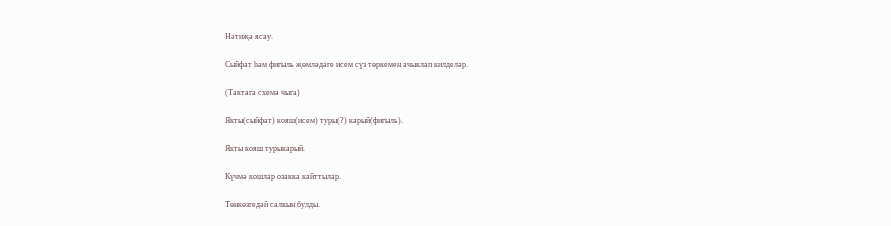Нәтиҗә ясау.

Сыйфат һәм фигыль җөмләдәге исем сүз төркемен ачыклап килделәр.

(Тактага схема чыга)

Якты(сыйфат) кояш(исем) туры(?) карый(фигыль).

Якты кояш турыкарый.

Күчмә кошлар озакка кайттылар.

Төнкөзгедәй салкын булды.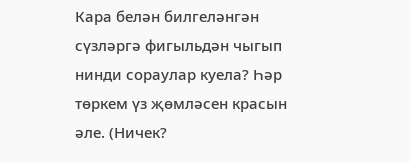Кара белән билгеләнгән сүзләргә фигыльдән чыгып нинди сораулар куела? Һәр төркем үз җөмләсен красын әле. (Ничек?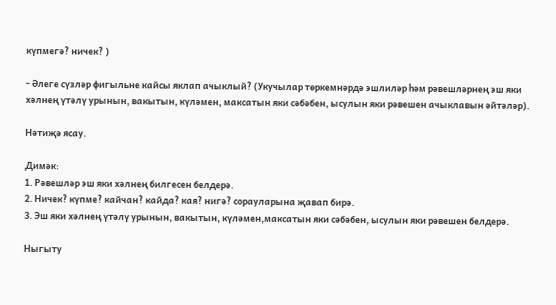күпмегә? ничек? )

- Әлеге сүзләр фигыльне кайсы яклап ачыклый? (Укучылар төркемнәрдә эшлиләр һәм рәвешләрнең эш яки хәлнең үтәлү урынын, вакытын, күләмен, максатын яки сәбәбен, ысулын яки рәвешен ачыклавын әйтәләр).

Нәтиҗә ясау.

Димәк:
1. Рәвешләр эш яки хәлнең билгесен белдерә.
2. Ничек? күпме? кайчан? кайда? кая? нигә? сорауларына җавап бирә.
3. Эш яки хәлнең үтәлү урынын, вакытын, күләмен,максатын яки сәбәбен, ысулын яки рәвешен белдерә.

Ныгыту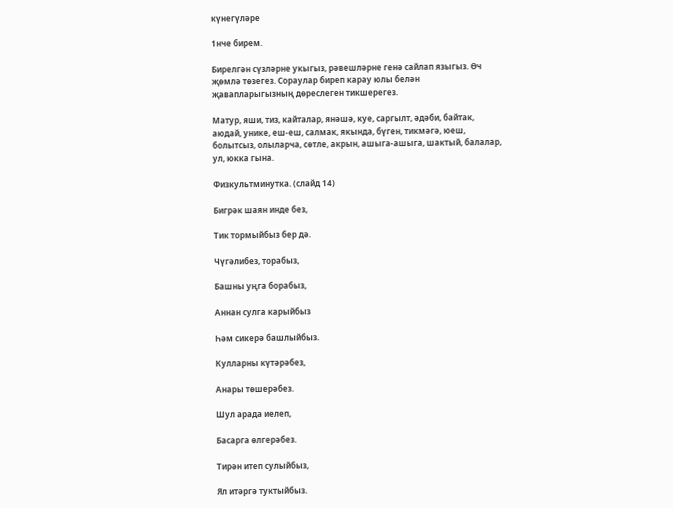күнегүләре

1нче бирем.

Бирелгән сүзләрне укыгыз, рәвешләрне генә сайлап языгыз. Өч җөмлә төзегез. Сораулар биреп карау юлы белән җавапларыгызның дөреслеген тикшерегез.

Матур, яши, тиз, кайталар, янәшә, куе, саргылт, әдәби, байтак, аюдай, унике, еш-еш, салмак, якында, бүген, тикмәгә, юеш, болытсыз, олыларча, сөтле, акрын, ашыга-ашыга, шактый, балалар, ул, юкка гына.

Физкультминутка. (слайд 14)

Бигрәк шаян инде без,

Тик тормыйбыз бер дә.

Чүгәлибез, торабыз,

Башны уңга борабыз,

Аннан сулга карыйбыз

Һәм сикерә башлыйбыз.

Кулларны күтәрәбез,

Анары төшерәбез.

Шул арада иелеп,

Басарга өлгерәбез.

Тирән итеп сулыйбыз,

Ял итәргә туктыйбыз.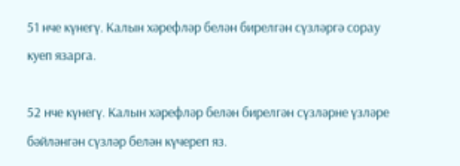51 нче күнегү. Калын хәрефләр белән бирелгән сүзләргә сорау куеп язарга.

52 нче күнегү. Калын хәрефләр белән бирелгән сүзләрне үзләре бәйләнгән сүзләр белән күчереп яз.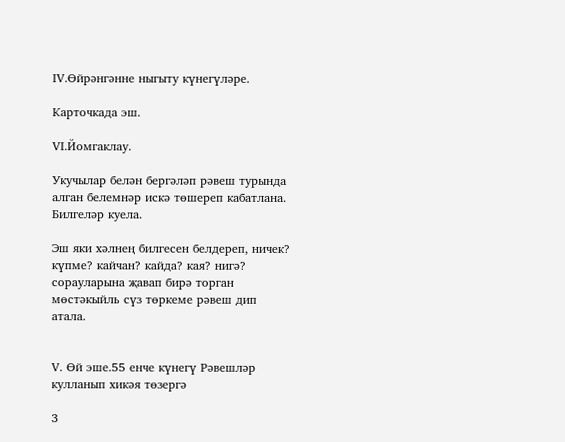IV.Өйрәнгәнне ныгыту күнегүләре.

Карточкада эш.

VI.Йомгаклау.

Укучылар белән бергәләп рәвеш турында алган белемнәр искә төшереп кабатлана. Билгеләр куела.

Эш яки хәлнең билгесен белдереп, ничек? күпме? кайчан? кайда? кая? нигә? сорауларына җавап бирә торган мөстәкыйль сүз төркеме рәвеш дип атала.


V. Өй эше.55 енче күнегү Рәвешләр кулланып хикәя төзергә

3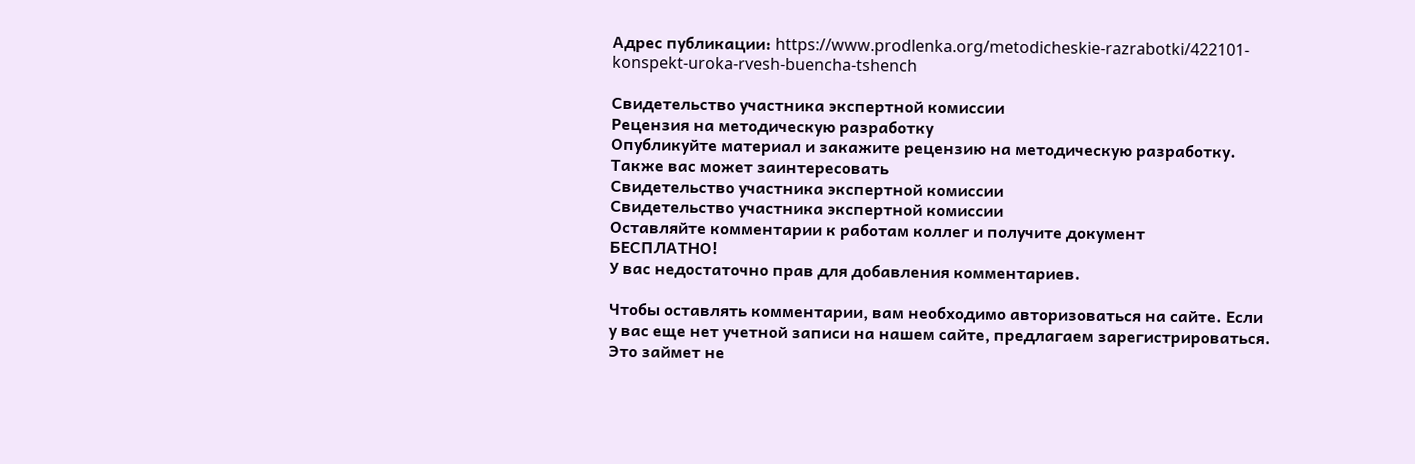Адрес публикации: https://www.prodlenka.org/metodicheskie-razrabotki/422101-konspekt-uroka-rvesh-buencha-tshench

Свидетельство участника экспертной комиссии
Рецензия на методическую разработку
Опубликуйте материал и закажите рецензию на методическую разработку.
Также вас может заинтересовать
Свидетельство участника экспертной комиссии
Свидетельство участника экспертной комиссии
Оставляйте комментарии к работам коллег и получите документ
БЕСПЛАТНО!
У вас недостаточно прав для добавления комментариев.

Чтобы оставлять комментарии, вам необходимо авторизоваться на сайте. Если у вас еще нет учетной записи на нашем сайте, предлагаем зарегистрироваться. Это займет не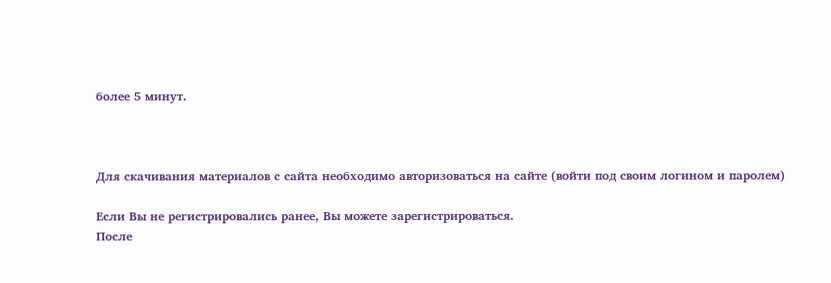более 5 минут.



Для скачивания материалов с сайта необходимо авторизоваться на сайте (войти под своим логином и паролем)

Если Вы не регистрировались ранее, Вы можете зарегистрироваться.
После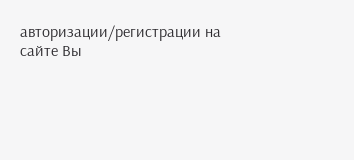авторизации/регистрации на сайте Вы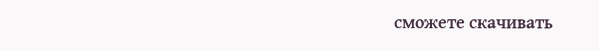сможете скачивать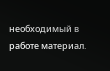необходимый в работе материал.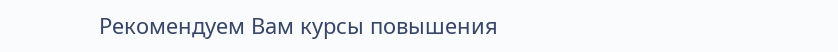Рекомендуем Вам курсы повышения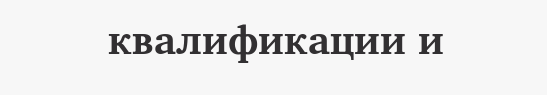квалификации и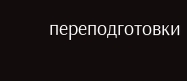переподготовки